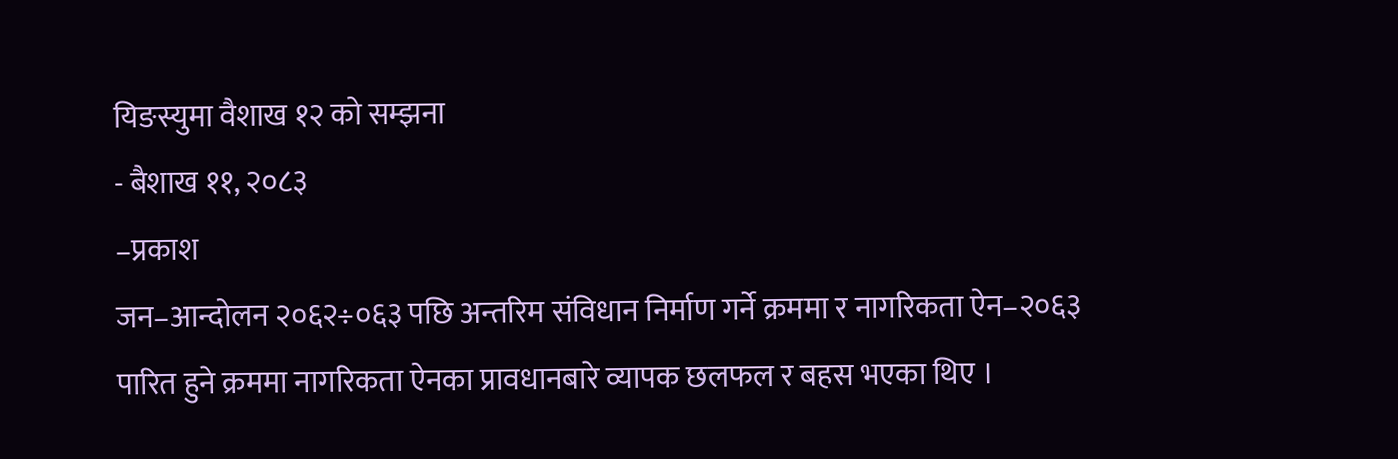यिङस्युमा वैशाख १२ को सम्झना
- बैशाख ११, २०८३
–प्रकाश
जन–आन्दोलन २०६२÷०६३ पछि अन्तरिम संविधान निर्माण गर्ने क्रममा र नागरिकता ऐन–२०६३ पारित हुने क्रममा नागरिकता ऐनका प्रावधानबारे व्यापक छलफल र बहस भएका थिए ।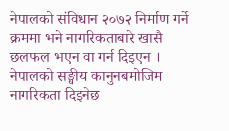नेपालको संविधान २०७२ निर्माण गर्ने क्रममा भने नागरिकताबारे खासै छलफल भएन वा गर्न दिइएन । नेपालको सङ्घीय कानुनबमोजिम नागरिकता दिइनेछ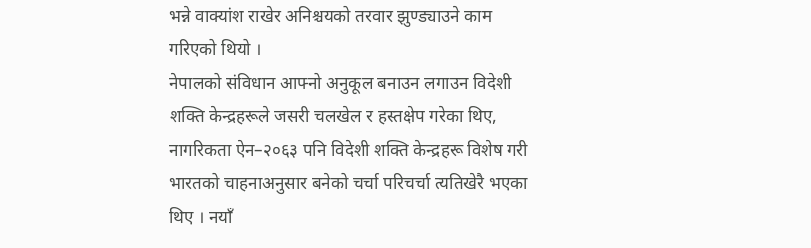भन्ने वाक्यांश राखेर अनिश्चयको तरवार झुण्ड्याउने काम गरिएको थियो ।
नेपालको संविधान आफ्नो अनुकूल बनाउन लगाउन विदेशी शक्ति केन्द्रहरूले जसरी चलखेल र हस्तक्षेप गरेका थिए, नागरिकता ऐन–२०६३ पनि विदेशी शक्ति केन्द्रहरू विशेष गरी भारतको चाहनाअनुसार बनेको चर्चा परिचर्चा त्यतिखेरै भएका थिए । नयाँ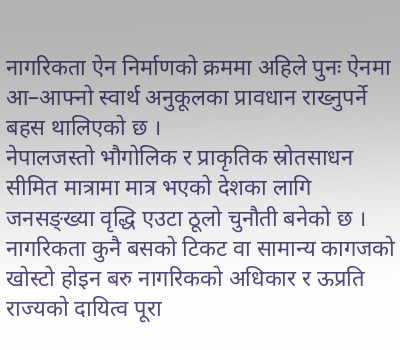नागरिकता ऐन निर्माणको क्रममा अहिले पुनः ऐनमा आ–आफ्नो स्वार्थ अनुकूलका प्रावधान राख्नुपर्ने बहस थालिएको छ ।
नेपालजस्तो भौगोलिक र प्राकृतिक स्रोतसाधन सीमित मात्रामा मात्र भएको देशका लागि जनसङ्ख्या वृद्धि एउटा ठूलो चुनौती बनेको छ । नागरिकता कुनै बसको टिकट वा सामान्य कागजको खोस्टो होइन बरु नागरिकको अधिकार र ऊप्रति राज्यको दायित्व पूरा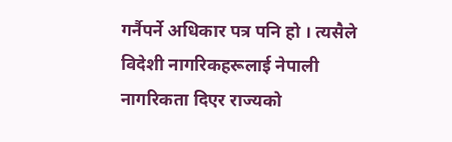गर्नैपर्ने अधिकार पत्र पनि हो । त्यसैले विदेशी नागरिकहरूलाई नेपाली नागरिकता दिएर राज्यको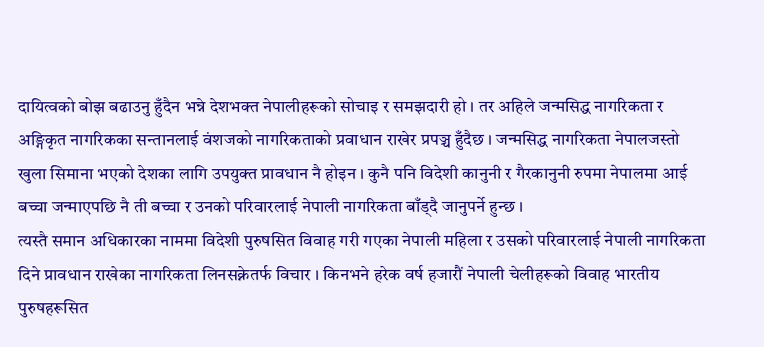दायित्वको बोझ बढाउनु हुँदैन भन्ने देशभक्त नेपालीहरूको सोचाइ र समझदारी हो । तर अहिले जन्मसिद्ध नागरिकता र अङ्गिकृत नागरिकका सन्तानलाई वंशजको नागरिकताको प्रवाधान राखेर प्रपञ्च हुँदैछ । जन्मसिद्ध नागरिकता नेपालजस्तो खुला सिमाना भएको देशका लागि उपयुक्त प्रावधान नै होइन । कुनै पनि विदेशी कानुनी र गैरकानुनी रुपमा नेपालमा आई बच्चा जन्माएपछि नै ती बच्चा र उनको परिवारलाई नेपाली नागरिकता बाँड्दै जानुपर्ने हुन्छ ।
त्यस्तै समान अधिकारका नाममा विदेशी पुरुषसित विवाह गरी गएका नेपाली महिला र उसको परिवारलाई नेपाली नागरिकता दिने प्रावधान राखेका नागरिकता लिनसक्नेतर्फ विचार । किनभने हरेक वर्ष हजारौं नेपाली चेलीहरूको विवाह भारतीय पुरुषहरूसित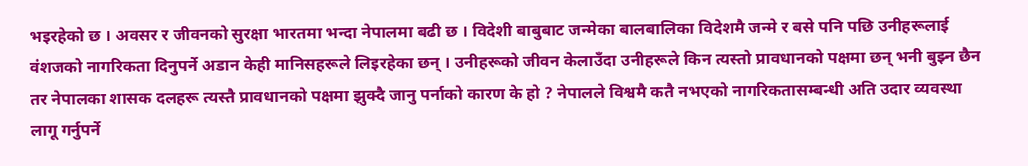भइरहेको छ । अवसर र जीवनको सुरक्षा भारतमा भन्दा नेपालमा बढी छ । विदेशी बाबुबाट जन्मेका बालबालिका विदेशमै जन्मे र बसे पनि पछि उनीहरूलाई वंशजको नागरिकता दिनुपर्ने अडान केही मानिसहरूले लिइरहेका छन् । उनीहरूको जीवन केलाउँदा उनीहरूले किन त्यस्तो प्रावधानको पक्षमा छन् भनी बुझ्न छैन तर नेपालका शासक दलहरू त्यस्तै प्रावधानको पक्षमा झुक्दै जानु पर्नाको कारण के हो ? नेपालले विश्वमै कतै नभएको नागरिकतासम्बन्धी अति उदार व्यवस्था लागू गर्नुपर्ने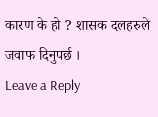कारण के हो ? शासक दलहरुले जवाफ दिनुपर्छ ।
Leave a Reply